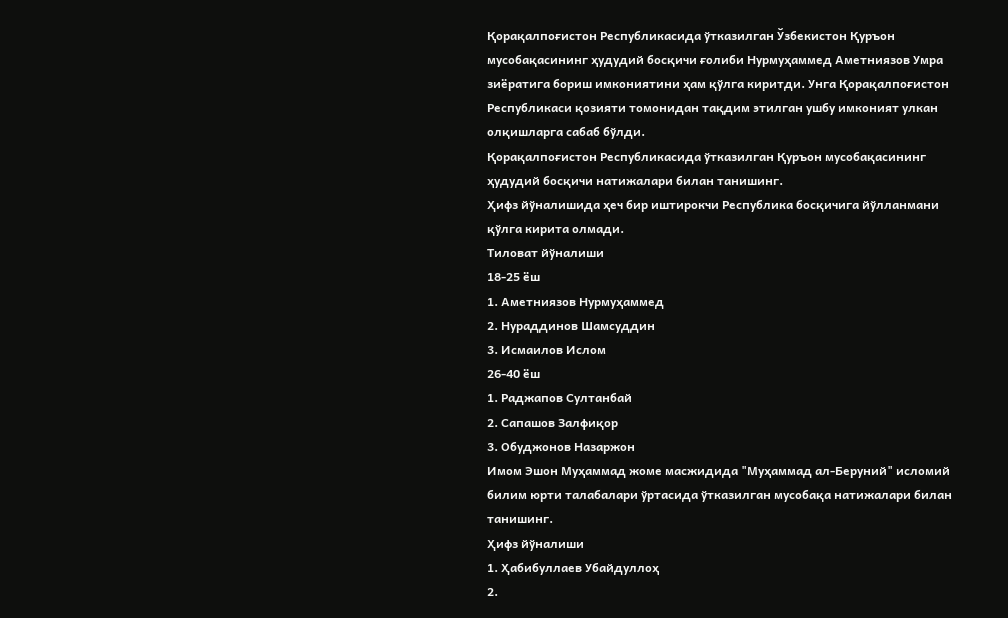Қорақалпоғистон Республикасида ўтказилган Ўзбекистон Қуръон мусобақасининг ҳудудий босқичи ғолиби Нурмуҳаммед Аметниязов Умра зиёратига бориш имкониятини ҳам қўлга киритди. Унга Қорақалпоғистон Республикаси қозияти томонидан тақдим этилган ушбу имконият улкан олқишларга сабаб бўлди.
Қорақалпоғистон Республикасида ўтказилган Қуръон мусобақасининг ҳудудий босқичи натижалари билан танишинг.
Ҳифз йўналишида ҳеч бир иштирокчи Республика босқичига йўлланмани қўлга кирита олмади.
Тиловат йўналиши
18-25 ёш
1. Аметниязов Нурмуҳаммед
2. Нураддинов Шамсуддин
3. Исмаилов Ислом
26-40 ёш
1. Раджапов Султанбай
2. Сапашов Залфиқор
3. Обуджонов Назаржон
Имом Эшон Муҳаммад жоме масжидида "Муҳаммад ал-Беруний" исломий билим юрти талабалари ўртасида ўтказилган мусобақа натижалари билан танишинг.
Ҳифз йўналиши
1. Ҳабибуллаев Убайдуллоҳ
2.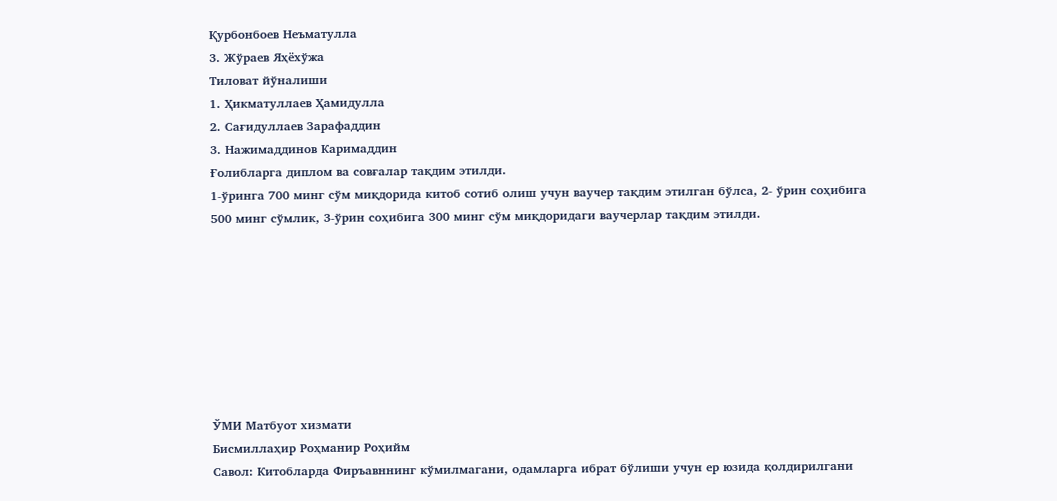Қурбонбоев Неъматулла
3. Жўраев Яҳёхўжа
Тиловат йўналиши
1. Ҳикматуллаев Ҳамидулла
2. Сағидуллаев Зарафаддин
3. Нажимаддинов Каримаддин
Ғолибларга диплом ва совғалар тақдим этилди.
1-ўринга 700 минг сўм миқдорида китоб сотиб олиш учун ваучер тақдим этилган бўлса, 2- ўрин соҳибига 500 минг сўмлик, 3-ўрин соҳибига 300 минг сўм миқдоридаги ваучерлар тақдим этилди.








ЎМИ Матбуот хизмати
Бисмиллаҳир Роҳманир Роҳийм
Савол: Китобларда Фиръавннинг кўмилмагани, одамларга ибрат бўлиши учун ер юзида қолдирилгани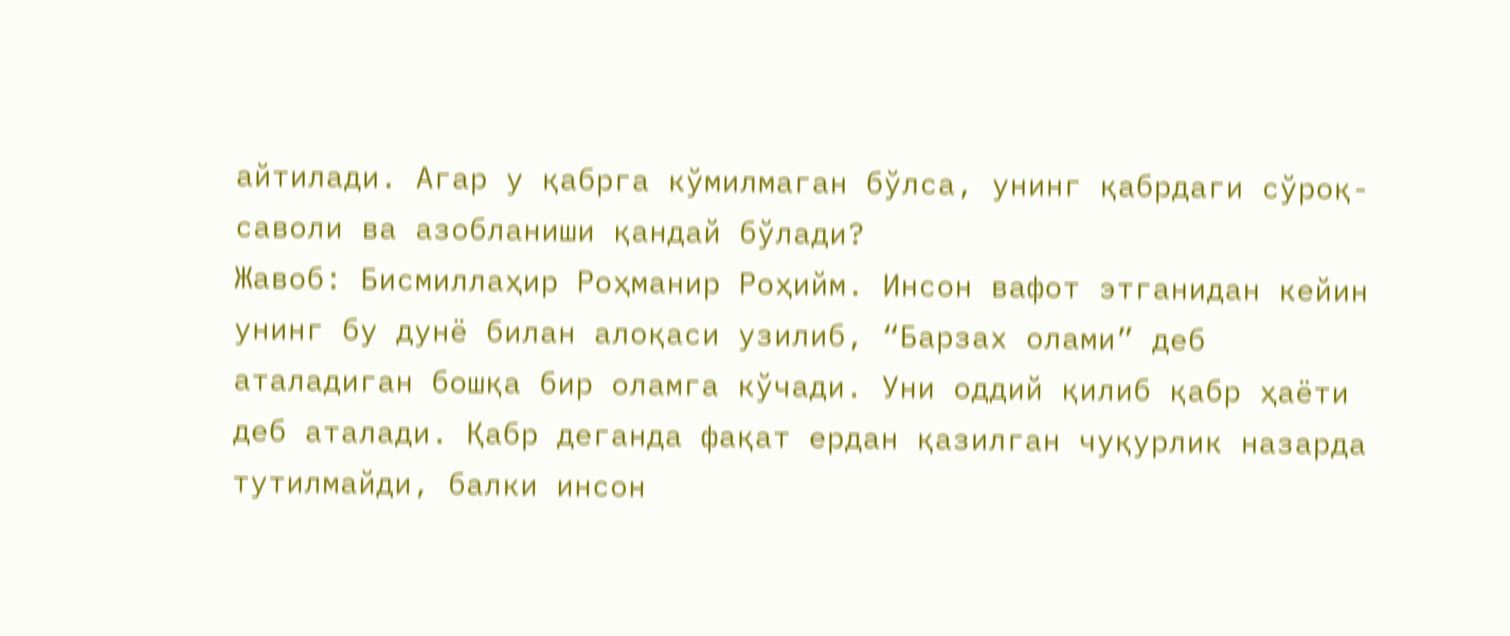айтилади. Агар у қабрга кўмилмаган бўлса, унинг қабрдаги сўроқ-саволи ва азобланиши қандай бўлади?
Жавоб: Бисмиллаҳир Роҳманир Роҳийм. Инсон вафот этганидан кейин унинг бу дунё билан алоқаси узилиб, “Барзах олами” деб аталадиган бошқа бир оламга кўчади. Уни оддий қилиб қабр ҳаёти деб аталади. Қабр деганда фақат ердан қазилган чуқурлик назарда тутилмайди, балки инсон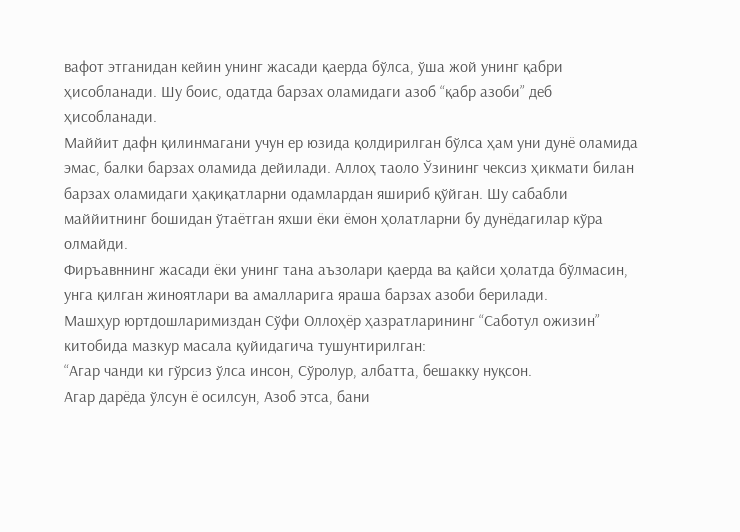вафот этганидан кейин унинг жасади қаерда бўлса, ўша жой унинг қабри ҳисобланади. Шу боис, одатда барзах оламидаги азоб “қабр азоби” деб ҳисобланади.
Маййит дафн қилинмагани учун ер юзида қолдирилган бўлса ҳам уни дунё оламида эмас, балки барзах оламида дейилади. Аллоҳ таоло Ўзининг чексиз ҳикмати билан барзах оламидаги ҳақиқатларни одамлардан яшириб қўйган. Шу сабабли маййитнинг бошидан ўтаётган яхши ёки ёмон ҳолатларни бу дунёдагилар кўра олмайди.
Фиръавннинг жасади ёки унинг тана аъзолари қаерда ва қайси ҳолатда бўлмасин, унга қилган жиноятлари ва амалларига яраша барзах азоби берилади.
Машҳур юртдошларимиздан Сўфи Оллоҳёр ҳазратларининг “Саботул ожизин” китобида мазкур масала қуйидагича тушунтирилган:
“Агар чанди ки гўрсиз ўлса инсон, Сўролур, албатта, бешакку нуқсон.
Агар дарёда ўлсун ё осилсун, Азоб этса, бани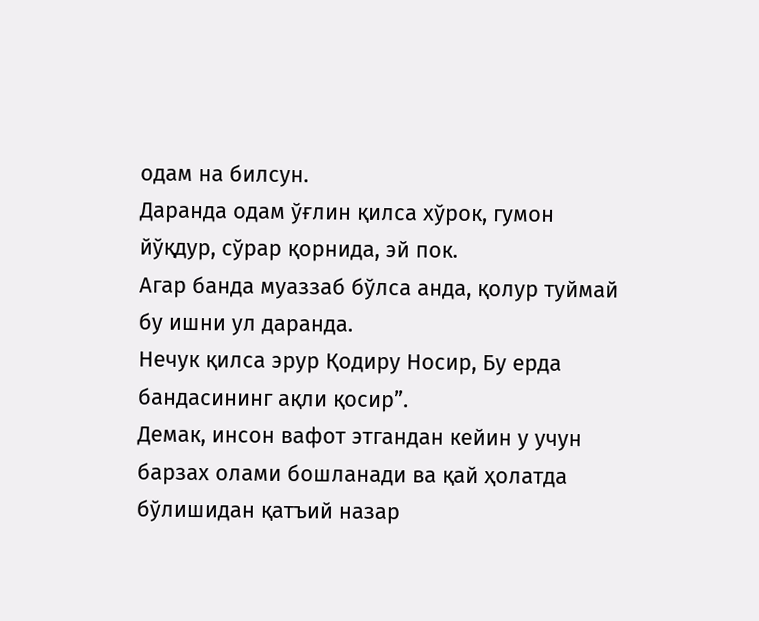одам на билсун.
Даранда одам ўғлин қилса хўрок, гумон йўқдур, сўрар қорнида, эй пок.
Агар банда муаззаб бўлса анда, қолур туймай бу ишни ул даранда.
Нечук қилса эрур Қодиру Носир, Бу ерда бандасининг ақли қосир”.
Демак, инсон вафот этгандан кейин у учун барзах олами бошланади ва қай ҳолатда бўлишидан қатъий назар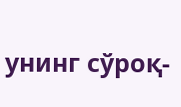унинг сўроқ-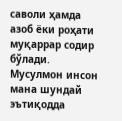саволи ҳамда азоб ёки роҳати муқаррар содир бўлади. Мусулмон инсон мана шундай эътиқодда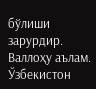бўлиши зарурдир. Валлоҳу аълам.
Ўзбекистон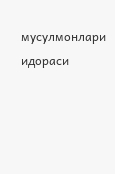мусулмонлари идораси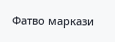Фатво маркази